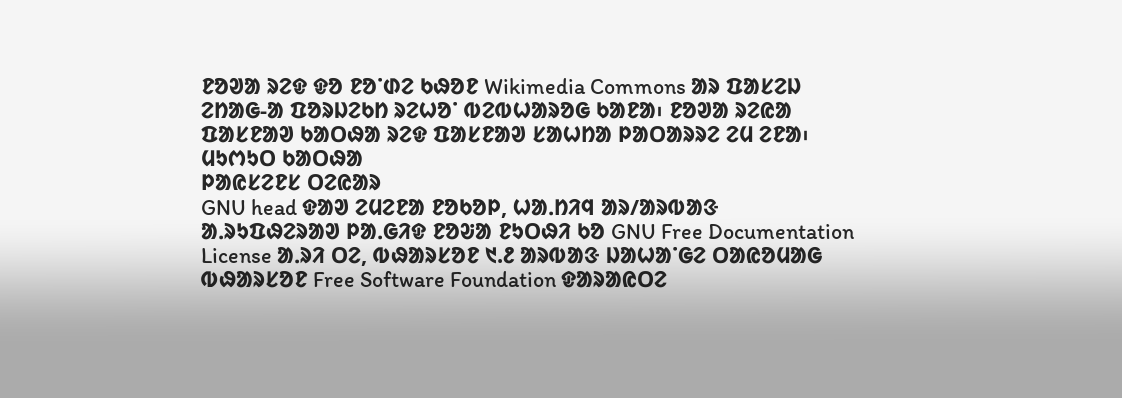ᱱᱚᱣᱟ ᱨᱮᱫ ᱫᱚ ᱱᱚᱸᱰᱮ ᱠᱷᱚᱱ Wikimedia Commons ᱟᱨ ᱯᱟᱥᱮᱡ ᱮᱴᱟᱜ-ᱟ ᱯᱚᱨᱡᱮᱠᱴ ᱨᱮᱦᱚᱸ ᱵᱮᱵᱦᱟᱨᱚᱜ ᱠᱟᱱᱟ᱾ ᱱᱚᱣᱟ ᱨᱮᱭᱟ ᱯᱟᱥᱱᱟᱣ ᱠᱟᱛᱷᱟ ᱨᱮᱫ ᱯᱟᱥᱱᱟᱣ ᱥᱟᱦᱴᱟ ᱞᱟᱛᱟᱨᱨᱮ ᱮᱢ ᱮᱱᱟ᱾
ᱢᱩᱬᱩᱛ ᱠᱟᱛᱷᱟ
ᱞᱟᱭᱥᱮᱱᱥ ᱛᱮᱭᱟᱨ
GNU head ᱫᱟᱣ ᱮᱢᱮᱱᱟ ᱱᱚᱠᱚᱞ, ᱦᱟᱹᱴᱤᱧ ᱟᱨ/ᱟᱨᱵᱟᱝ ᱟᱹᱨᱩᱯᱷᱮᱨᱟᱣ ᱞᱟᱹᱜᱤᱫ ᱱᱚᱶᱟ ᱱᱩᱛᱷᱤ ᱠᱚ GNU Free Documentation License ᱟᱹᱨᱤ ᱛᱮ, ᱵᱷᱟᱨᱥᱚᱱ ᱑.᱒ ᱟᱨᱵᱟᱝ ᱡᱟᱦᱟᱸᱜᱮ ᱛᱟᱭᱚᱢᱟᱜ ᱵᱷᱟᱨᱥᱚᱱ Free Software Foundation ᱫᱟᱨᱟᱭᱛᱮ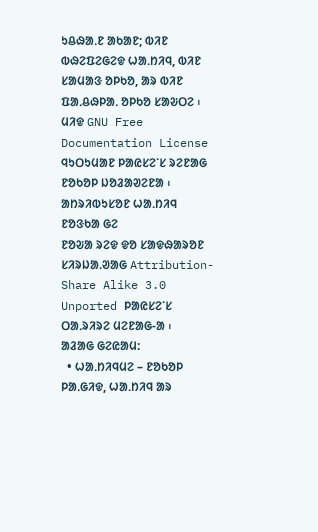ᱩᱪᱷᱟᱹᱱ ᱟᱠᱟᱱ; ᱵᱤᱱ ᱵᱷᱮᱯᱮᱜᱮᱫ ᱦᱟᱹᱴᱤᱧ, ᱵᱤᱱ ᱥᱟᱢᱟᱝ ᱚᱞᱠᱚ, ᱟᱨ ᱵᱤᱱ ᱯᱟᱹᱪᱷᱞᱟᱹ ᱚᱞᱠᱚ ᱥᱟᱶᱛᱮ ᱾ ᱢᱤᱫ GNU Free Documentation License ᱧᱩᱛᱩᱢᱟᱱ ᱞᱟᱭᱥᱮᱸᱥ ᱨᱮᱱᱟᱜ ᱱᱚᱠᱚᱞ ᱡᱚᱲᱟᱣᱮᱱᱟ ᱾
ᱟᱴᱨᱤᱵᱩᱥᱚᱱ ᱦᱟᱹᱴᱤᱧ ᱱᱚᱝᱠᱟ ᱜᱮ
ᱱᱚᱶᱟ ᱨᱮᱫ ᱫᱚ ᱥᱟᱫᱷᱟᱨᱚᱱ ᱥᱤᱨᱡᱟᱹᱣᱟᱜ Attribution-Share Alike 3.0 Unported ᱞᱟᱭᱥᱮᱸᱥ ᱛᱟᱹᱨᱤᱨᱮ ᱢᱮᱱᱟᱜ-ᱟ ᱾
ᱟᱲᱟᱜ ᱜᱮᱭᱟᱢ:
  • ᱦᱟᱹᱴᱤᱧᱢᱮ – ᱱᱚᱠᱚᱞ ᱞᱟᱹᱜᱤᱫ, ᱦᱟᱹᱴᱤᱧ ᱟᱨ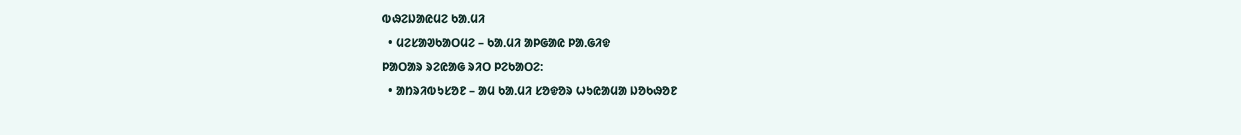ᱵᱷᱮᱡᱟᱭᱢᱮ ᱠᱟᱹᱢᱤ
  • ᱢᱮᱥᱟᱣᱠᱟᱛᱢᱮ – ᱠᱟᱹᱢᱤ ᱟᱞᱜᱟᱭ ᱞᱟᱹᱜᱤᱫ
ᱞᱟᱛᱟᱨ ᱨᱮᱭᱟᱜ ᱨᱤᱛ ᱞᱮᱠᱟᱛᱮ:
  • ᱟᱴᱨᱤᱵᱩᱥᱚᱱ – ᱟᱢ ᱠᱟᱹᱢᱤ ᱥᱚᱫᱚᱨ ᱦᱩᱭᱟᱢᱟ ᱡᱚᱠᱷᱚᱱ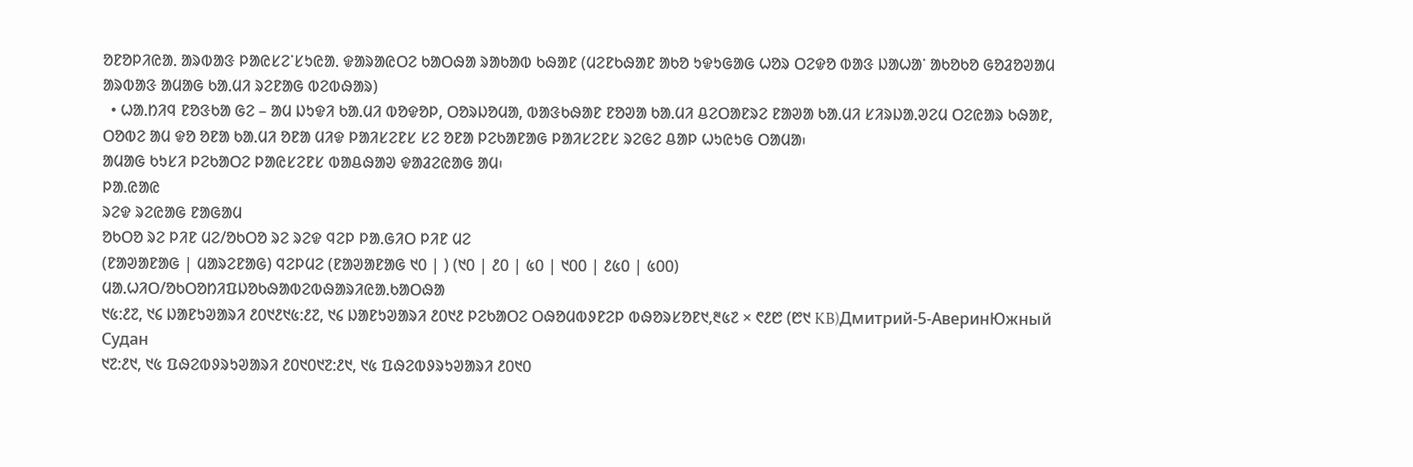ᱚᱱᱚᱞᱤᱭᱟᱹ ᱟᱨᱵᱟᱝ ᱞᱟᱭᱥᱮᱸᱥᱩᱭᱟᱹ ᱫᱟᱨᱟᱭᱛᱮ ᱠᱟᱛᱷᱟ ᱨᱟᱠᱟᱵ ᱠᱷᱟᱱ (ᱢᱮᱱᱠᱷᱟᱱ ᱟᱠᱚ ᱩᱫᱩᱜᱟᱜ ᱦᱚᱨ ᱛᱮᱫᱚ ᱵᱟᱝ ᱡᱟᱦᱟᱸ ᱟᱠᱚᱠᱚ ᱜᱚᱲᱚᱣᱟᱢ ᱟᱨᱵᱟᱝ ᱟᱢᱟᱜ ᱠᱟᱹᱢᱤ ᱨᱮᱱᱟᱜ ᱵᱮᱵᱷᱟᱨ)
  • ᱦᱟᱹᱴᱤᱧ ᱱᱚᱝᱠᱟ ᱜᱮ – ᱟᱢ ᱡᱩᱫᱤ ᱠᱟᱹᱢᱤ ᱵᱚᱫᱚᱞ, ᱛᱚᱨᱡᱚᱢᱟ, ᱵᱟᱝᱠᱷᱟᱱ ᱱᱚᱣᱟ ᱠᱟᱹᱢᱤ ᱪᱮᱛᱟᱱᱨᱮ ᱱᱟᱣᱟ ᱠᱟᱹᱢᱤ ᱥᱤᱨᱡᱟᱹᱣᱮᱢ ᱛᱮᱭᱟᱨ ᱠᱷᱟᱱ, ᱛᱚᱵᱮ ᱟᱢ ᱫᱚ ᱚᱱᱟ ᱠᱟᱹᱢᱤ ᱚᱱᱟ ᱢᱤᱫ ᱞᱟᱤᱥᱮᱱᱥ ᱥᱮ ᱚᱱᱟ ᱞᱮᱠᱟᱱᱟᱜ ᱞᱟᱤᱥᱮᱱᱥ ᱨᱮᱜᱮ ᱪᱟᱞ ᱦᱩᱭᱩᱜ ᱛᱟᱢᱟ᱾
ᱟᱢᱟᱜ ᱠᱩᱥᱤ ᱞᱮᱠᱟᱛᱮ ᱞᱟᱭᱥᱮᱱᱥ ᱵᱟᱪᱷᱟᱣ ᱫᱟᱲᱮᱭᱟᱜ ᱟᱢ᱾
ᱞᱟ.ᱭᱟᱭ
ᱨᱮᱫ ᱨᱮᱭᱟᱜ ᱱᱟᱜᱟᱢ
ᱚᱠᱛᱚ ᱨᱮ ᱞᱤᱱ ᱢᱮ/ᱚᱠᱛᱚ ᱨᱮ ᱨᱮᱫ ᱧᱮᱞ ᱞᱟᱹᱜᱤᱛ ᱞᱤᱱ ᱢᱮ
(ᱱᱟᱣᱟᱱᱟᱜ | ᱢᱟᱨᱮᱱᱟᱜ) ᱧᱮᱞᱢᱮ (ᱱᱟᱣᱟᱱᱟᱜ ᱑᱐ | ) (᱑᱐ | ᱒᱐ | ᱕᱐ | ᱑᱐᱐ | ᱒᱕᱐ | ᱕᱐᱐)
ᱢᱟᱹᱦᱤᱛ/ᱚᱠᱛᱚᱴᱤᱯᱡᱚᱠᱷᱟᱵᱮᱵᱷᱟᱨᱤᱭᱟᱹᱠᱟᱛᱷᱟ
᱑᱕:᱒᱗, ᱑᱔ ᱡᱟᱱᱩᱣᱟᱨᱤ ᱒᱐᱑᱒᱑᱕:᱒᱗, ᱑᱔ ᱡᱟᱱᱩᱣᱟᱨᱤ ᱒᱐᱑᱒ ᱞᱮᱠᱟᱛᱮ ᱛᱷᱚᱢᱵᱽᱱᱮᱞ ᱵᱷᱚᱨᱥᱚᱱ᱑,᱓᱕᱗ × ᱖᱒᱘ (᱘᱑ KB)Дмитрий-5-АверинЮжный Судан
᱑᱗:᱒᱑, ᱑᱕ ᱯᱷᱮᱵᱽᱨᱩᱣᱟᱨᱤ ᱒᱐᱑᱐᱑᱗:᱒᱑, ᱑᱕ ᱯᱷᱮᱵᱽᱨᱩᱣᱟᱨᱤ ᱒᱐᱑᱐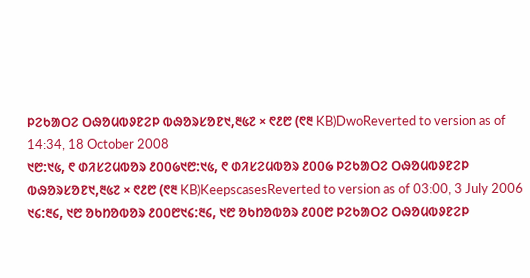ᱞᱮᱠᱟᱛᱮ ᱛᱷᱚᱢᱵᱽᱱᱮᱞ ᱵᱷᱚᱨᱥᱚᱱ᱑,᱓᱕᱗ × ᱖᱒᱘ (᱖᱓ KB)DwoReverted to version as of 14:34, 18 October 2008
᱑᱘:᱑᱕, ᱖ ᱰᱤᱥᱮᱢᱵᱚᱨ ᱒᱐᱐᱙᱑᱘:᱑᱕, ᱖ ᱰᱤᱥᱮᱢᱵᱚᱨ ᱒᱐᱐᱙ ᱞᱮᱠᱟᱛᱮ ᱛᱷᱚᱢᱵᱽᱱᱮᱞ ᱵᱷᱚᱨᱥᱚᱱ᱑,᱓᱕᱗ × ᱖᱒᱘ (᱖᱓ KB)KeepscasesReverted to version as of 03:00, 3 July 2006
᱑᱔:᱓᱔, ᱑᱘ ᱚᱠᱴᱚᱵᱚᱨ ᱒᱐᱐᱘᱑᱔:᱓᱔, ᱑᱘ ᱚᱠᱴᱚᱵᱚᱨ ᱒᱐᱐᱘ ᱞᱮᱠᱟᱛᱮ ᱛᱷᱚᱢᱵᱽᱱᱮᱞ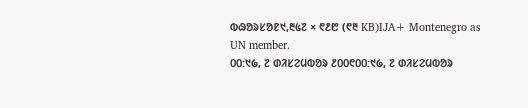ᱵᱷᱚᱨᱥᱚᱱ᱑,᱓᱕᱗ × ᱖᱒᱘ (᱖᱓ KB)IJA+ Montenegro as UN member.
᱐᱐:᱑᱙, ᱗ ᱰᱤᱥᱮᱢᱵᱚᱨ ᱒᱐᱐᱖᱐᱐:᱑᱙, ᱗ ᱰᱤᱥᱮᱢᱵᱚᱨ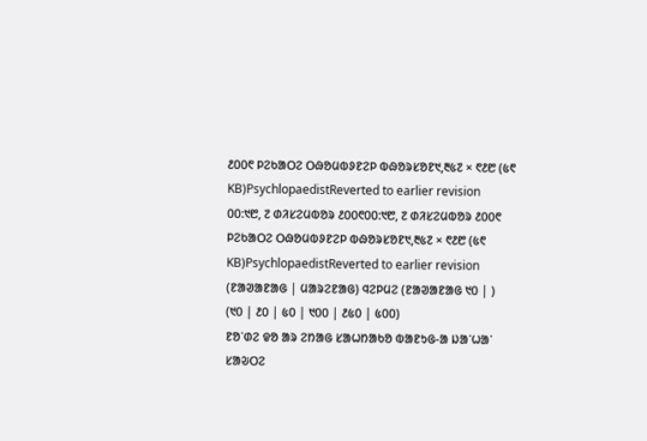᱒᱐᱐᱖ ᱞᱮᱠᱟᱛᱮ ᱛᱷᱚᱢᱵᱽᱱᱮᱞ ᱵᱷᱚᱨᱥᱚᱱ᱑,᱓᱕᱗ × ᱖᱒᱘ (᱕᱖ KB)PsychlopaedistReverted to earlier revision
᱐᱐:᱑᱘, ᱗ ᱰᱤᱥᱮᱢᱵᱚᱨ ᱒᱐᱐᱖᱐᱐:᱑᱘, ᱗ ᱰᱤᱥᱮᱢᱵᱚᱨ ᱒᱐᱐᱖ ᱞᱮᱠᱟᱛᱮ ᱛᱷᱚᱢᱵᱽᱱᱮᱞ ᱵᱷᱚᱨᱥᱚᱱ᱑,᱓᱕᱗ × ᱖᱒᱘ (᱕᱖ KB)PsychlopaedistReverted to earlier revision
(ᱱᱟᱣᱟᱱᱟᱜ | ᱢᱟᱨᱮᱱᱟᱜ) ᱧᱮᱞᱢᱮ (ᱱᱟᱣᱟᱱᱟᱜ ᱑᱐ | ) (᱑᱐ | ᱒᱐ | ᱕᱐ | ᱑᱐᱐ | ᱒᱕᱐ | ᱕᱐᱐)
ᱱᱚᱸᱰᱮ ᱫᱚ ᱟᱨ ᱮᱴᱟᱜ ᱥᱟᱦᱴᱟᱠᱚ ᱵᱟᱱᱩᱜ-ᱟ ᱡᱟᱸᱦᱟᱸ ᱥᱟᱶᱛᱮ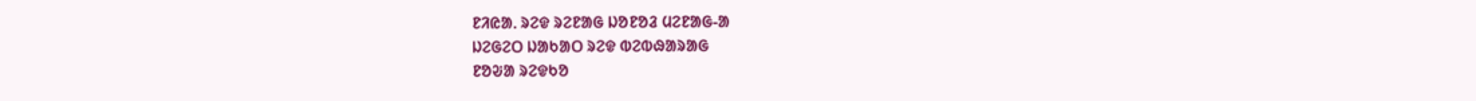ᱱᱤᱭᱟᱹ ᱨᱮᱫ ᱨᱮᱱᱟᱜ ᱡᱚᱱᱚᱲ ᱢᱮᱱᱟᱜ-ᱟ
ᱡᱮᱜᱮᱛ ᱡᱟᱠᱟᱛ ᱨᱮᱫ ᱵᱮᱵᱷᱟᱨᱟᱜ
ᱱᱚᱶᱟ ᱨᱮᱫᱠᱚ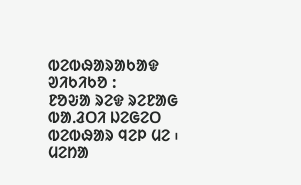ᱵᱮᱵᱷᱟᱨᱟᱠᱟᱫ ᱣᱤᱠᱤᱠᱚ :
ᱱᱚᱶᱟ ᱨᱮᱫ ᱨᱮᱱᱟᱜ ᱵᱟᱹᱲᱛᱤ ᱡᱮᱜᱮᱛ ᱵᱮᱵᱷᱟᱨ ᱧᱮᱞ ᱢᱮ ᱾
ᱢᱮᱴᱟ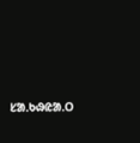ᱥᱟᱹᱠᱷᱭᱟᱹᱛ